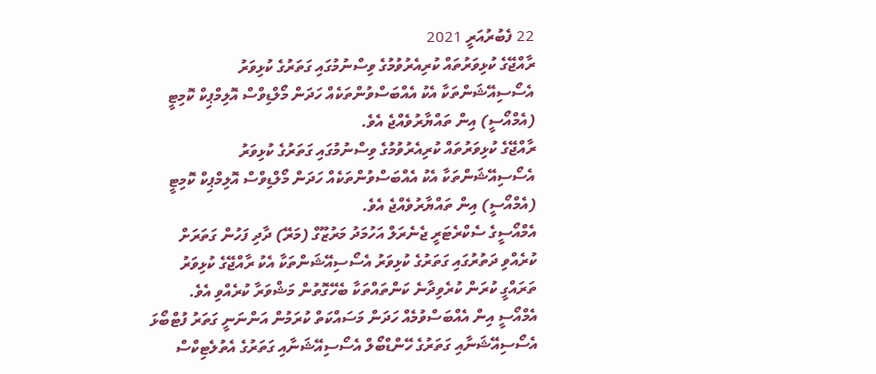22 ފެބުރުއަރީ 2021
ރާއްޖޭގެ ކުޅިވަރުތައް ކުރިއެރުވުމުގެ ވިސްނުމުގައި ގަތަރުގެ ކުޅިވަރު އެސޯސިއޭޝަންތަކާ އެކު އެއްބަސްވުންތަކެއް ހަދަން މޯލްޑިވްސް އޮލިމްޕިކް ކޮމިޓީ (އެމްއޯސީ) އިން ތައްޔާރުވެއްޖެ އެވެ.
ރާއްޖޭގެ ކުޅިވަރުތައް ކުރިއެރުވުމުގެ ވިސްނުމުގައި ގަތަރުގެ ކުޅިވަރު އެސޯސިއޭޝަންތަކާ އެކު އެއްބަސްވުންތަކެއް ހަދަން މޯލްޑިވްސް އޮލިމްޕިކް ކޮމިޓީ (އެމްއޯސީ) އިން ތައްޔާރުވެއްޖެ އެވެ.
އެމްއޯސީގެ ސެކްރެޓަރީ ޖެނެރަލް އަހުމަދު މަރުޒޫގް (މަރޭ) ދާދި ފަހުން ގަތަރަށް ކުރެއްވި ދަތުރުގައި ގަތަރުގެ ކުޅިވަރު އެސޯސިއޭޝަންތަކާ އެކު ރާއްޖޭގެ ކުޅިވަރު ތަރައްގީ ކުރަން ކުރެވިދާނެ ކަންތައްތަކާ ބެހޭގޮތުން މަޝްވަރާ ކުރެއްވި އެވެ.
އެމްއޯސީ އިން އެއްބަސްވުމެއް ހަދަން މަސައްކަތް ކުރަމުން އަންނަނީ ގަތަރު ފުޓްބޯޅަ އެސޯސިއޭޝަނާއި ގަތަރުގެ ހޭންޑްބޯލް އެސޯސިއޭޝަނާއި ގަތަރުގެ އެތުލެޓިކްސް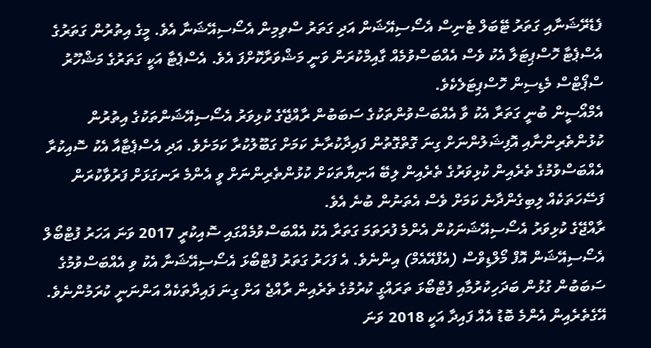ފެޑެރޭޝަނާއި ގަތަރު ޓޭބަލް ޓެނިސް އެސޯސިއޭޝަން އަދި ގަތަރު ސްވިމިން އެސޯސިއޭޝަނާ އެވެ. މީގެ އިތުރުން ގަތަރުގެ އެސްޕެޓާ ހޮސްޕިޓަލާ އެކު ވެސް އެއްބަސްވުމެއް ގާއިމްކުރަން ވަނީ މަޝްވަރާކޮށްފަ އެވެ. އެސްޕެޓާ އަކީ ގަތަރުގެ މަޝްހޫރު ސްޕޯޓްސް މެޑިސިން ހޮސްޕިޓަލެކެވެ.
އެމްއޯސީން ބުނީ ގަތަރާ އެކު ވާ އެއްބަސްވުންތަކުގެ ސަބަބުން ރާއްޖޭގެ ކުޅިވަރު އެސޯސިއޭޝަންތަކުގެ އިތުރުން ކުޅުންތެރިންނާއި އޮފިޝަލުންނަށް ގިނަ ގޮތްގޮތުން ފައިދާކުރާނެ ކަމަށް ގަބޫލުކުރާ ކަމަށެވެ. އަދި އެސްޕެޓާއާ އެކު ސޮއިކުރާ އެއްބަސްވުމުގެ ތެރެއިން ކުޅިވަރުގެ ތެރެއިން ލިބޭ އަނިޔާތަކަށް ކުޅުންތެރިންނަށް ވީ އެންމެ ރަނގަޅަށް ފަރުވާކުރަން ފަސޭހަތަކެއް ލިބިގެންދާނެ ކަމަށް ވެސް އެތަނުން ބުނެ އެވެ.
ރާއްޖޭގެ ކުޅިވަރު އެސޯސިއޭޝަނަކުން އެންމެ ފުރަތަމަ ގަތަރާ އެކު އެއްބަސްވުމެއްގައި ސޮއިކުރީ 2017 ވަނަ އަހަރު ފުޓްބޯލް އެސޯސިއޭޝަން އޮފް މޯލްޑިވްސް (އެފްއޭއެމް) އިންނެވެ. އެ ފަހަރު ގަތަރު ފުޓްބޯޅަ އެސޯސިއޭޝަނާ އެކު ވި އެއްބަސްވުމުގެ ސަބަބުން ގުޅުން ބަދަހިކުރުމާއި ފުޓްބޯޅަ ތަރައްގީ ކުރުމުގެ ތެރެއިން ރާއްޖެ އަށް ގިނަ ފައިދާތަކެއް އަންނަނީ ކުރަމުންނެވެ. އޭގެތެރެއިން އެންމެ ބޮޑު އެއް ފައިދާ އަކީ 2018 ވަނަ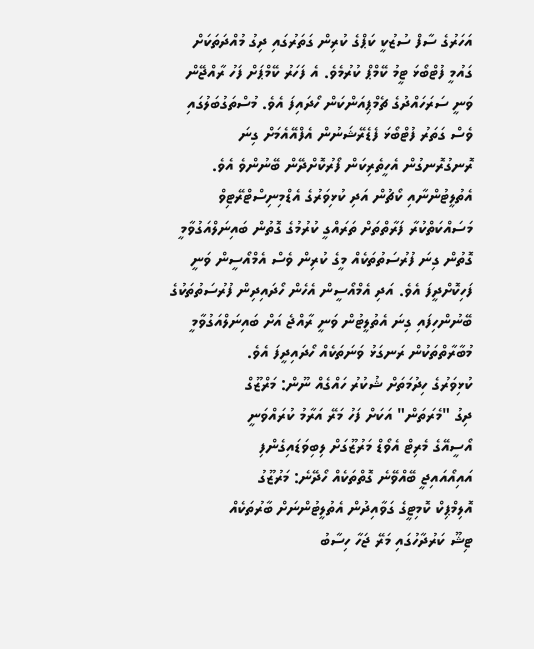އަހަރުގެ ސާފް ސުޒުކީ ކަޕްގެ ކުރިން ގަތަރުގައި ދިގު މުއްދަތަކަށް ގައުމީ ފުޓްބޯޅަ ޓީމު ކޭމްޕް ކުރުމެވެ. އެ ފަހަރު ކޭމްޕަށް ފަހު ރާއްޖޭން ވަނީ ސަރަހައްދުގެ ޗެމްޕިއަންކަން ހޯދައިފަ އެވެ. މުސްތަގުބަލުގައި ވެސް ގަތަރު ފުޓްބޯޅަ ފެޑެރޭޝަނުން އެފްއޭއެމަށް ގިނަ ރޮނގުރޮނގުން އެހީތެރިކަން ފޯރުކޮށްދޭން ބޭނުންވެ އެވެ.
އެތުލީޓުންނާއި ކޯޗުން އަދި ކުޅިވަރުގެ އެޑްމިނިސްޓްރޭޓިވް މަސައްކަތްކުރާ ފަރާތްތަށް ތަރައްގީ ކުރުމުގެ ގޮތުން ބައިނަލްއަގުވާމީ ގޮތުން ގިނަ ފުރުސަތުތަކެއް މީގެ ކުރިން ވެސް އެމްއޯސީން ވަނީ ފަހިކޮށްދީފަ އެވެ. އަދި އެމްއޯސީން އެހެން ހޯދައިދިން ފުރުސަތުތަކުގެ ބޭނުންހިފައި ގިނަ އެތުލީޓުން ވަނީ ރާއްޖެ އަށް ބައިނަލްއަގުވާމީ މުބާރާތްތަކުން ރަނގަޅު ވަނަތަކެއް ހޯދައިދީފަ އެވެ.
ކުޅިވަރުގެ ހިދުމަތަށް ޝުކުރު ހައްގެއް ނޫން: މަރްޒޫގް
ދިގު "މެރަތަން" އަކަށް ފަހު މަރޭ އަރާމު ކުރައްވަނީ
އޯސީއޭގެ މެރިޓް އެވޯޑް މަރުޒޫގަށް ލިބިވަޑައިގެންފި
އައިއޯއައިޖީ ބޭއްވޭނެ ގޮތްތަކެއް ހޯދޭނެ: މަރުޒޫގު
އޮލިމްޕިކް ކޮމިޓީގެ ގަވާއިދުން އެތުލީޓުންނަށް ބާރުތަކެއް
ޓިޝޫ ކަރުދާހުގައި މަރޭ ޖަހާ ހިސާބު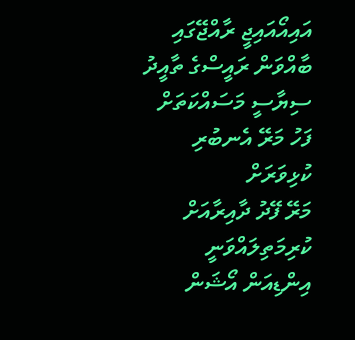އައިއޯއައިޖީ ރާއްޖޭގައި ބާއްވަން ރައީސްގެ ތާއީދު
ސިޔާސީ މަސައްކަތަށް ފަހު މަރޭ އެނބުރި ކުޅިވަރަށް
މަރޭ ފޭދު ދާއިރާއަށް ކުރިމަތިލައްވަނީ
އިންޑިއަން އޯޝަން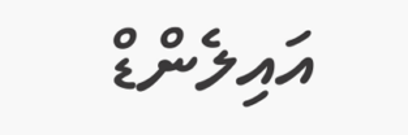އައިލެންޑް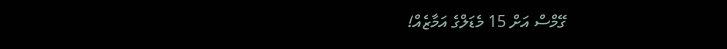ގޭމްސް އަށް 15 މެޑަލްގެ އަމާޒެއް!